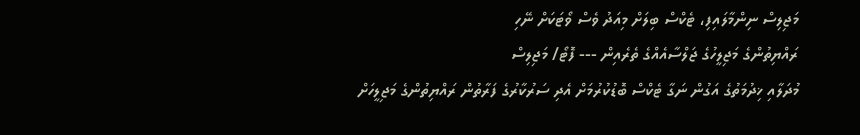މަޖިލިސް ނިންމާލައިފި، ޓެކްސް ބިލަށް މިއަދު ވެސް ވޯޓަކަށް ނޭހި
ރައްޔިތުންގެ މަޖިލީހުގެ ޖަލްސާއެއްގެ ތެރެއިން --- ފޮޓޯ/ މަޖިލިސް
މުދަލާއި ޚިދުމަތުގެ އަގުން ނަގާ ޓެކްސް ބޮޑުކުރުމަށް އެދި ސަރުކާރުގެ ފަރާތުން ރައްޔިތުންގެ މަޖިލީހަށް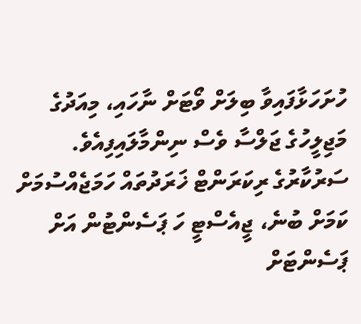ހުށަހަޅާފައިވާ ބިލަށް ވޯޓަށް ނާހައި، މިއަދުގެ މަޖިލީހުގެ ޖަލްސާ ވެސް ނިންމާލައިފިއެވެ.
ސަރުކާރުގެ ރިކަރަންޓް ޚަރަދުތައް ހަމަޖެއްސުމަށް ކަމަށް ބުނެ، ޖީއެސްޓީ ހަ ޕަސެންޓުން އަށް ޕަސެންޓަށް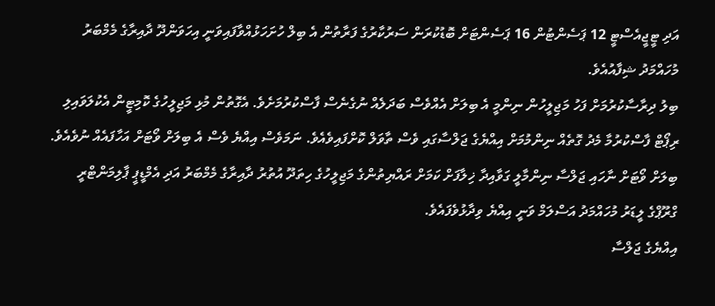އަދި ޓީޖީއެސްޓީ 12 ޕަސެންޓުން 16 ޕަސެންޓަށް ބޮޑުކުރަން ސަރުކާރުގެ ފަރާތުން އެ ބިލް ހުށަހަޅުއްވާފައިވަނީ އިހަވަންދޫ ދާއިރާގެ މެމްބަރު މުހައްމަދު ޝިފާއުއެވެ.
ބިލު ދިރާސާކުރުމަށް ފަހު މަޖިލީހުން ނިންމީ އެ ބިލަށް އެއްވެސް ބަދަލެއް ނުގެނެސް ފާސްކުރުމަށެވެ. އެގޮތުން މުޅި މަޖިލީހުގެ ކޮމިޓީން އެކުލަވައިލި ރިޕޯޓް ފާސްކުރުމާ މެދު ގޮތެއް ނިންމުމަށް އިއްޔެގެ ޖަލްސާގައި ވެސް ތާވަލް ކޮށްފައިވެއެވެ. ނަމަވެސް އިއްޔެ ވެސް އެ ބިލަށް ވޯޓަށް އަހާފައެއް ނުވެއެވެ.
ބިލަށް ވޯޓަށް ނާހައި ޖަލްސާ ނިންމާލީ ގަވާއިދާ ޚިލާފަށް ކަމަށް ރައްޔިތުންގެ މަޖިލީހުގެ ހިތަދޫ އުތުރު ދާއިރާގެ މެމްބަރު އަދި އެމްޑީޕީ ޕާލިމަންޓްރީ ގްރޫޕްގެ ލީޑަރު މުހައްމަދު އަސްލަމް ވަނީ އިއްޔެ ވިދާޅުވެފައެވެ.
އިއްޔެގެ ޖަލްސާ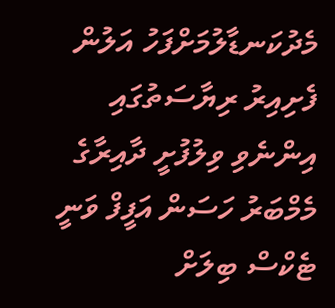މެދުކަނޑާލުމަށްފަހު އަލުން ފެށިއިރު ރިޔާސަތުގައި އިންނެވި ވިލުފުށީ ދާއިރާގެ މެމްބަރު ހަސަން އަފީފް ވަނީ ޓެކްސް ބިލަށް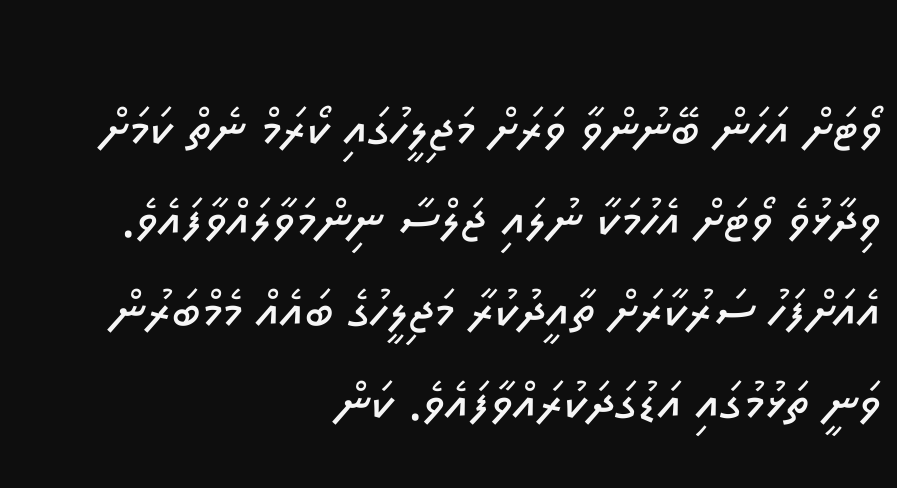ވޯޓަށް އަހަން ބޭނުންވާ ވަރަށް މަޖިލީހުގައި ކޯރަމް ނެތް ކަމަށް ވިދާޅުވެ ވޯޓަށް އެހުމަކާ ނުލައި ޖަލްސާ ނިންމަވާލައްވާފައެވެ.
އެއަށްފަހު ސަރުކާރަށް ތާއީދުކުރާ މަޖިލީހުގެ ބައެއް މެމްބަރުން ވަނީ ތަޅުމުގައި އަޑުގަދަކުރައްވާފައެވެ. ކަން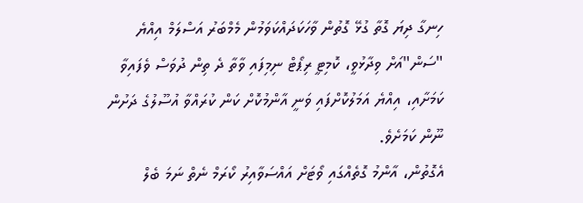ހިނގާ ދިޔަ ގޮތާ ގުޅޭ ގޮތުން ވާހަކަދައްކަވަމުން މެމްބަރު އަސްލަމް އިއްޔެ "ސަން"އަށް ވިދާޅުވީ، ކޮމިޓީ ރިޕޯޓް ނިމިފައި ވާތާ ދެ ތިން ދުވަސް ވެފައިވާ ކަމަށާއި، އިއްޔެ އަމަލުކޮށްފައި ވަނީ އާންމުކޮށް ކަން ކުރައްވާ އުސޫލުގެ ދަށުން ނޫން ކަމަށެވެ.
އެގޮތުން، އާންމު ގޮތެއްގައި ވޯޓަށް އައްސަވާއިރު ކޯރަމް ނެތް ނަމަ ބެލް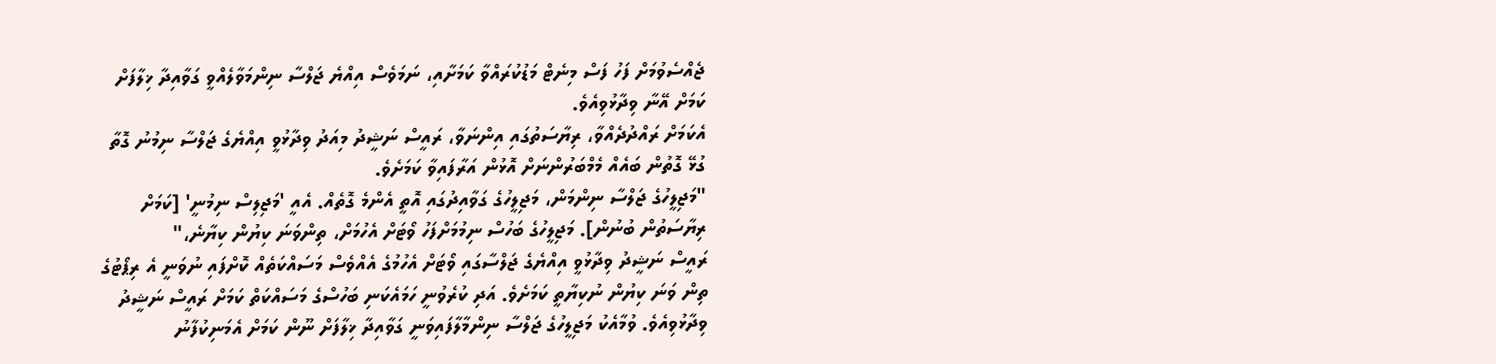ޖެއްސެވުމަށް ފަހު ފަސް މިނެޓް މަޑުކުރައްވާ ކަމަށާއި، ނަމަވެސް އިއްޔެ ޖަލްސާ ނިންމަވާލެއްވީ ގަވާއިދާ ޚިލާފަށް ކަމަށް އޭނާ ވިދާޅުވިއެވެ.
އެކަމަށް ރައްދުދެއްވާ، ރިޔާސަތުގައި އިންނަވާ، ރައީސް ނަޝީދު މިއަދު ވިދާޅުވީ އިއްޔެގެ ޖަލްސާ ނިމުނު ގޮތާ ގުޅޭ ގޮތުން ބައެއް މެމްބަރުންނަށް އޮޅުން އަރާފައިވާ ކަމަށެވެ.
"މަޖިލީހުގެ ޖަލްސާ ނިންމަން، މަޖިލީހުގެ ގަވާއިދުގައި އޮތީ އެންމެ ގޮތެއް. އެއީ 'މަޖިލިސް ނިމުނީ' [ކަމަށް ރިޔާސަތުން ބުނުން]. މަޖިލީހުގެ ބަހުސް ނިމުމަށްފަހު ވޯޓަށް އެހުމަށް، ތިންވަނަ ކިޔުން ކިޔާނެ،"
ރައީސް ނަޝީދު ވިދާޅުވީ އިއްޔެގެ ޖަލްސާގައި ވޯޓަށް އެހުމުގެ އެއްވެސް މަސައްކަތެއް ކޮށްފައި ނުވަނީ އެ ރިޕޯޓުގެ ތިން ވަނަ ކިޔުން ނުކިޔާތީ ކަމަށެވެ. އަދި ކުރެވުނީ ހަމައެކަނި ބަހުސްގެ މަސައްކަތް ކަމަށް ރައީސް ނަޝީދު ވިދާޅުވިއެވެ. ވުމާއެކު މަޖިލީހުގެ ޖަލްސާ ނިންމާލާފައިވަނީ ގަވާއިދާ ޚިލާފަށް ނޫން ކަމަށް އެމަނިކުފާނު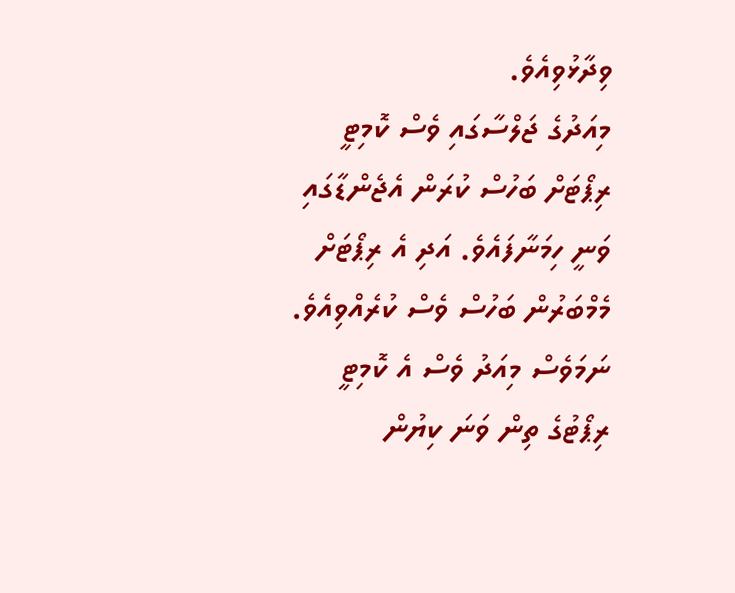ވިދާޅުވިއެވެ.
މިއަދުގެ ޖަލްސާގައި ވެސް ކޮމިޓީ ރިޕޯޓަށް ބަހުސް ކުރަން އެޖެންޑާގައި ވަނީ ހިމަނާފައެވެ. އަދި އެ ރިޕޯޓަށް މެމްބަރުން ބަހުސް ވެސް ކުރެއްވިއެވެ. ނަމަވެސް މިއަދު ވެސް އެ ކޮމިޓީ ރިޕޯޓުގެ ތިން ވަނަ ކިޔުން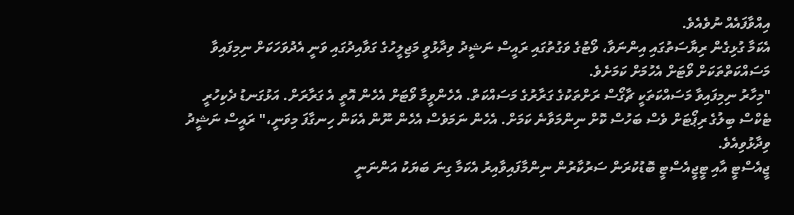އިއްވާފައެއް ނުވެއެވެ.
އެކަމާ ގުޅިގެން ރިޔާސަތުގައި އިންނަވާ، ވޯޓުގެ ވަގުތުގައި ރައީސް ނަޝީދު ވިދާޅުވީ މަޖިލީހުގެ ގަވާއިދުގައި ވަނީ އެދުވަހަކަށް ނިމިފައިވާ މަސައްކަތްތަކަށް ވޯޓަށް އެހުމަށް ކަމަށެވެ.
"މިހާރު ނިމިފައިވާ މަސައްކަތަކީ ޗާގޯސް ރަށްތަކުގެ ގަރާރުގެ މަސައްކަތް. އެހެންވީމާ ވޯޓަށް އެހެން އޮތީ އެ ގަރާރަށް. އަޅުގަނޑު ދެކިހުރީ ޓެކްސް ބިލުގެ ރިޕޯޓަށް ވެސް ބަހުސް ކޮށް ނިންމަވާނެ ކަމަށް. އެހެން ނަމަވެސް އެހެން ނޫން އެކަން ހިނގާފަ މިވަނީ،" ރައީސް ނަޝީދު ވިދާޅުވިއެވެ.
ޖީއެސްޓީ އާއި ޓީޖީއެސްޓީ ބޮޑުކުރަން ސަރުކާރުން ނިންމާފައިވާއިރު އެކަމާ ގިނަ ބަޔަކު އަންނަނީ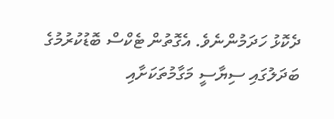ދެކޮޅު ހަދަމުންނެވެ. އެގޮތުން ޓެކްސް ބޮޑުކުރުމުގެ ބަދަލުގައި ސިޔާސީ މަގާމުތަކަށާއި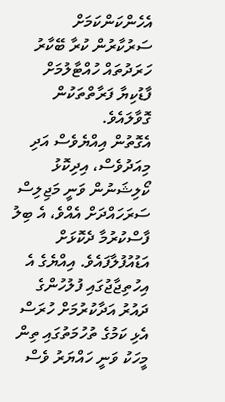އެހެންކަންކަމަށް ސަރުކާރުން ކުރާ ބޭކާރު ހަރަދުތައް ހުއްޓާލުމަށް ފާޑުކިޔާ ފަރާތްތަކުން ގޮވާލައެވެ.
އެގޮތުން އިއްޔެވެސް އަދި މިއަދުވެސް، އިދިކޮޅު ކޯލިޝަނުން ވަނީ މަޖިލިސް ސަރަހައްދަށް އެއްވެ، އެ ބިލު ފާސްކުރުމާ ދެކޮޅަށް އަޑުއުފުލާފައެވެ. އިއްޔެގެ އެ އިހުތިޖާޖުގައި ފުލުހުންގެ ދައުރު އަދާކުރުމަށް ހުރަސް އެޅި ކަމުގެ ތުހުމަތުގައި ތިން މީހަކު ވަނީ ހައްޔަރު ވެސް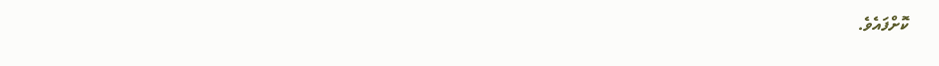ކޮށްފައެވެ.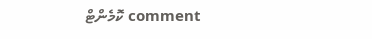comment ކޮމެންޓް